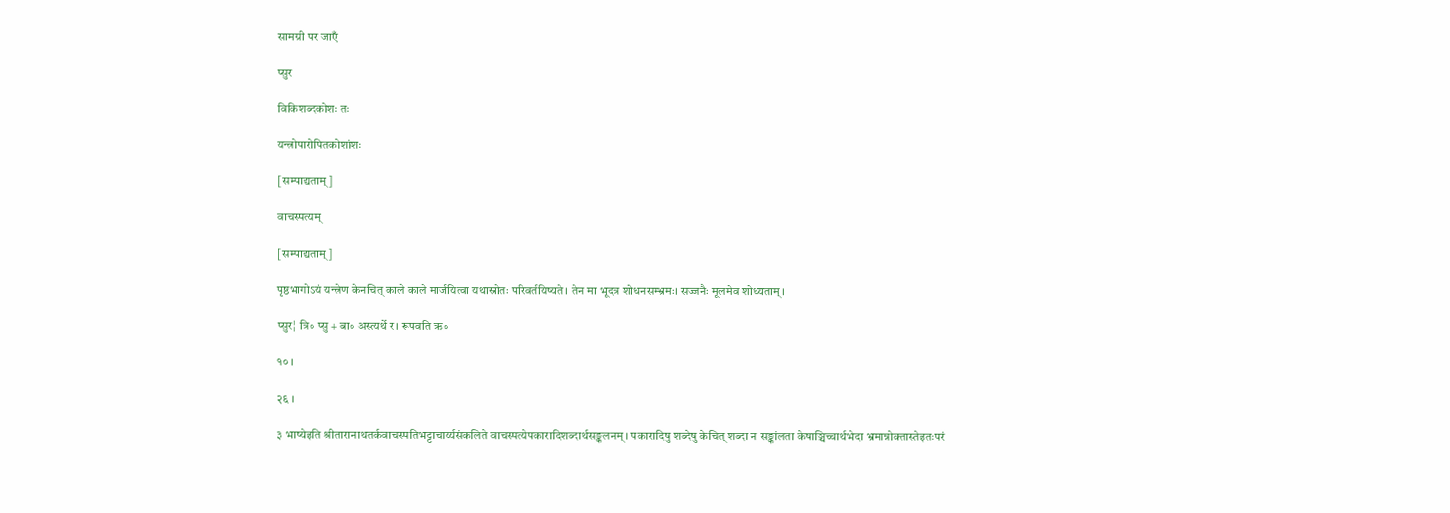सामग्री पर जाएँ

प्सुर

विकिशब्दकोशः तः

यन्त्रोपारोपितकोशांशः

[सम्पाद्यताम्]

वाचस्पत्यम्

[सम्पाद्यताम्]

पृष्ठभागोऽयं यन्त्रेण केनचित् काले काले मार्जयित्वा यथास्रोतः परिवर्तयिष्यते। तेन मा भूदत्र शोधनसम्भ्रमः। सज्जनैः मूलमेव शोध्यताम्।

प्सुर¦ त्रि॰ प्सु + बा॰ अस्त्यर्थे र। रूपवति ऋ॰

१० ।

२६ ।

३ भाष्येइति श्रीतारानाथतर्कवाचस्पतिभट्टाचार्य्यसंकलिते वाचस्पत्येपकारादिशब्दार्थसङ्कलनम्। पकारादिषु शब्देषु केचित् शब्दा न सङ्कांलता केषाञ्चिच्चार्थभेदा भ्रमान्नोक्तास्तेइतःपरं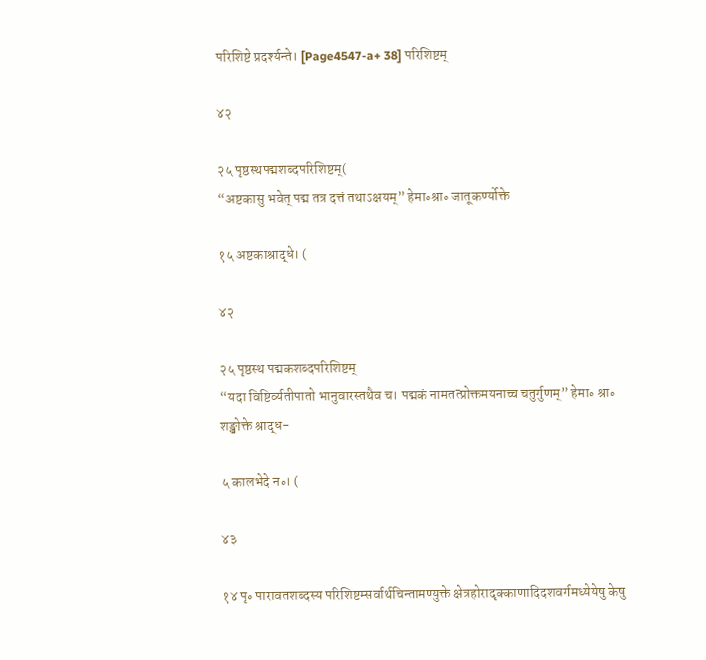परिशिष्टे प्रदर्श्यन्ते। [Page4547-a+ 38] परिशिष्टम्

४२

२५ पृष्ठस्थपद्मशब्दपरिशिष्टम्(
“अष्टकासु भवेत् पद्म तत्र दत्तं तथाऽक्षयम्” हेमा॰श्रा॰ जातूकर्ण्योक्ते

१५ अष्टकाश्राद्धे। (

४२

२५ पृष्ठस्थ पद्मकशब्दपरिशिष्टम्
“यदा विष्टिर्व्यतीपातो भानुवारस्तथैव च। पद्मकं नामतत्प्रोक्तमयनाच्च चतुर्गुणम्” हेमा॰ श्रा॰ शङ्खोक्ते श्राद्ध-

५ कालभेदे न॰। (

४३

१४ पृ॰ पारावतशब्दस्य परिशिष्टम्सर्वार्थचिन्तामण्युक्ते क्षेत्रहोरादृक्काणादिदशवर्गमध्येयेषु केषु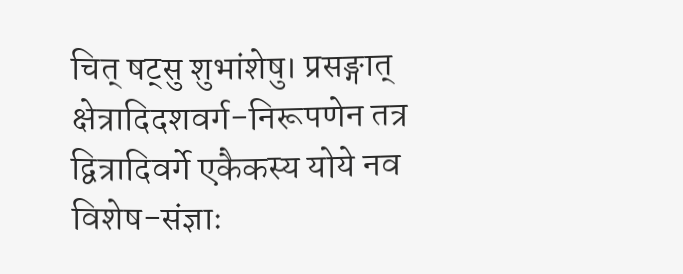चित् षट्सु शुभांशेषु। प्रसङ्गात् क्षेत्रादिदशवर्ग-निरूपणेन तत्र द्वित्रादिवर्गे एकैकस्य योये नव विशेष-संज्ञाः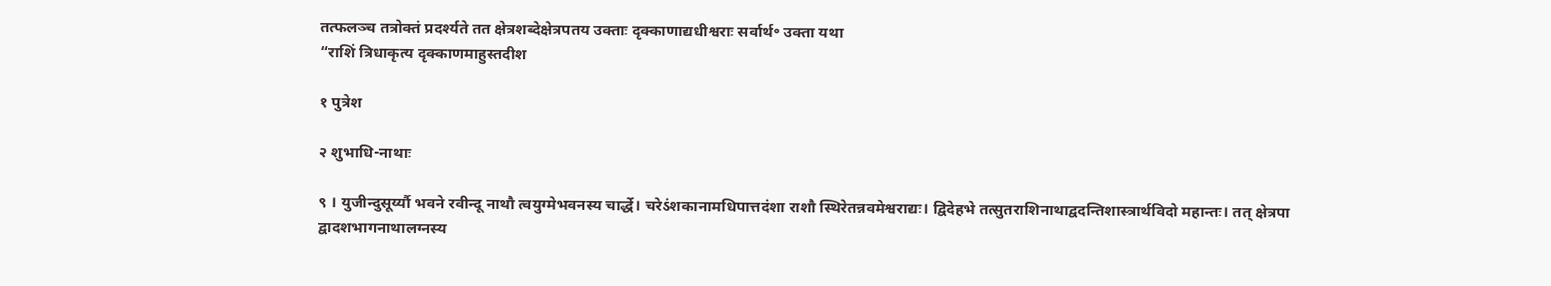तत्फलञ्च तत्रोक्तं प्रदर्श्यते तत क्षेत्रशब्देक्षेत्रपतय उक्ताः दृक्काणाद्यधीश्वराः सर्वार्थ॰ उक्ता यथा
“राशिं त्रिधाकृत्य दृक्काणमाहुस्तदीश

१ पुत्रेश

२ शुभाधि-नाथाः

९ । युजीन्दुसूर्य्यौ भवने रवीन्दू नाथौ त्वयुग्मेभवनस्य चार्द्धे। चरेऽंशकानामधिपात्तदंशा राशौ स्थिरेतन्नवमेश्वराद्यः। द्विदेहभे तत्सुतराशिनाथाद्वदन्तिशास्त्रार्थविदो महान्तः। तत् क्षेत्रपा द्वादशभागनाथालग्नस्य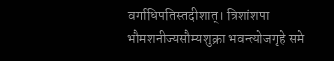वर्गाधिपतिस्तदीशात्। त्रिशांशपा भौमशनीज्यसौम्यशुक्रा भवन्त्योजगृहे समे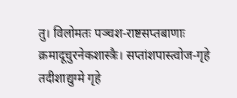तु। विलोमतः पञ्चश-राष्टसप्तबाणाः क्रमादूचुरनेकशास्त्रैः। सप्तांशपास्त्वोज-गृहे तदीशाद्युग्मे गृहे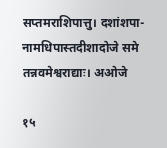सप्तमराशिपात्तु। दशांशपा-नामधिपास्तदीशादोजे समे तन्नवमेश्वराद्याः। अओजे

१५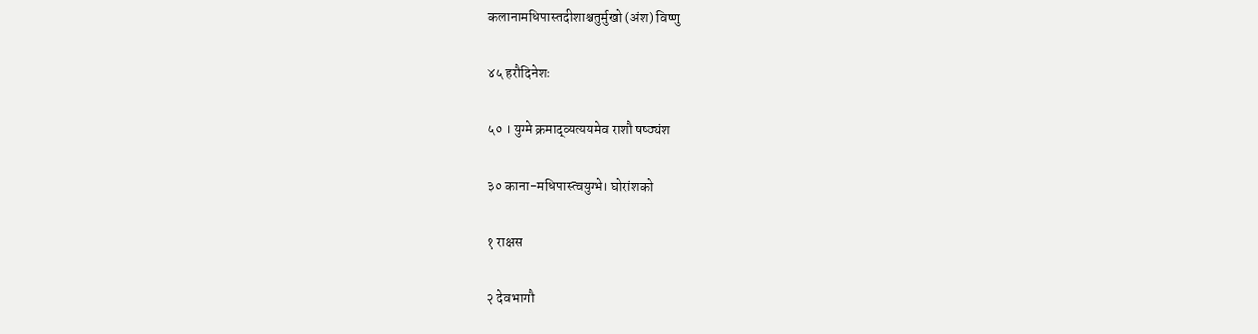कलानामधिपास्तदीशाश्चतुर्मुखो (अंश) विष्णु

४५ हरौदिनेशः

५० । युग्मे क्रमाद्व्यत्ययमेव राशौ षष्ठ्यंश

३० काना-मधिपास्त्वयुग्भे। घोरांशको

१ राक्षस

२ देवभागौ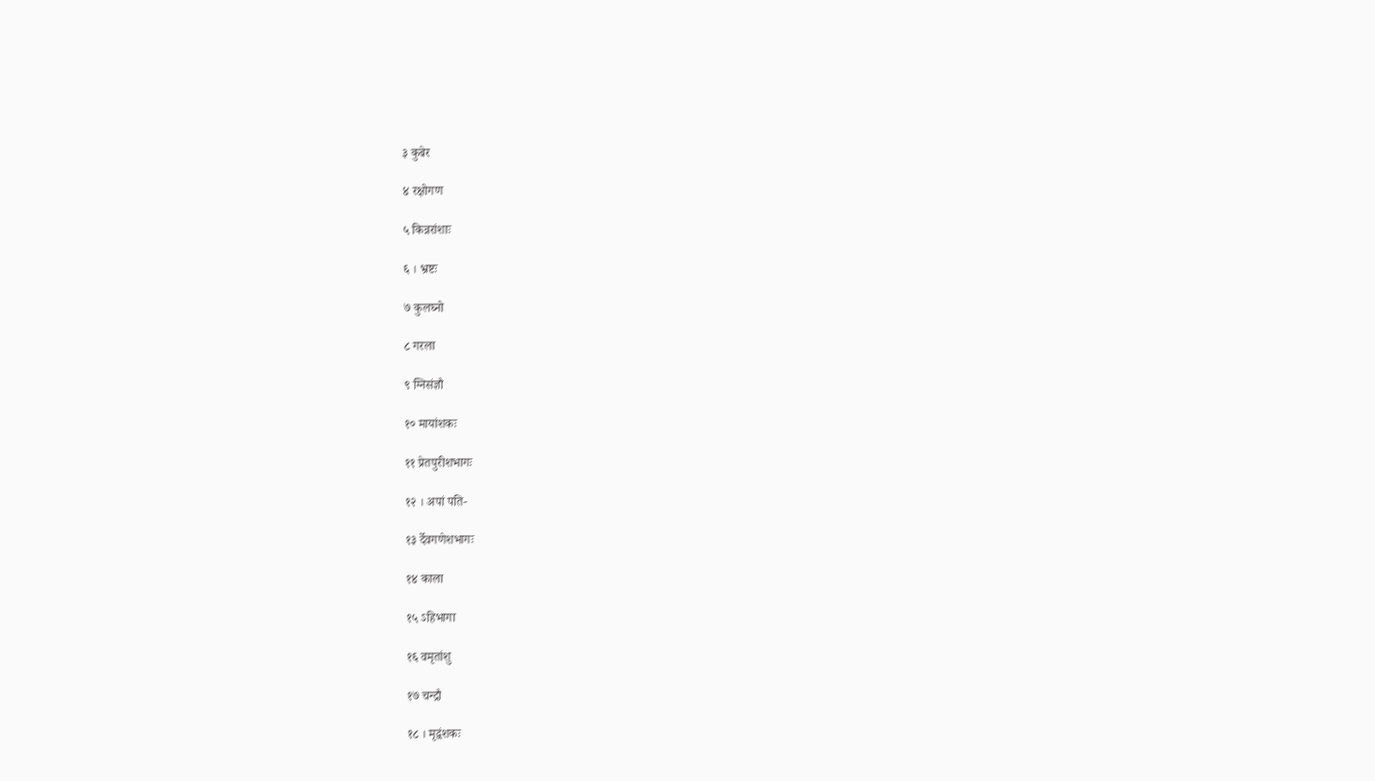३ कुबेर

४ रक्षोगण

५ किन्नरांशाः

६ । भ्रष्टः

७ कुलघ्नो

८ गरला

९ ग्निसंज्ञौ

१० मायांशकः

११ प्रेतपुरीशभागः

१२ । अपां पति-

१३ र्देवगणेशभागः

१४ काला

१५ ऽहिभागा

१६ वमृतांशु

१७ चन्द्रौ

१८ । मृद्वंशकः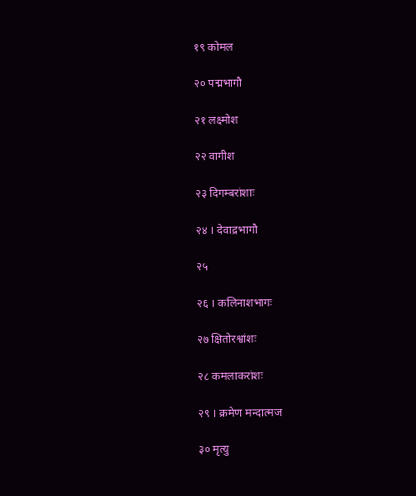१९ कोमल

२० पद्मभागौ

२१ लक्ष्मोश

२२ वागीश

२३ दिगम्बरांशाः

२४ । देवाद्रभागौ

२५

२६ । कलिनाशभागः

२७ क्षितोरश्वांशः

२८ कमलाकरांशः

२९ । क्रमेण मन्दात्मज

३० मृत्यु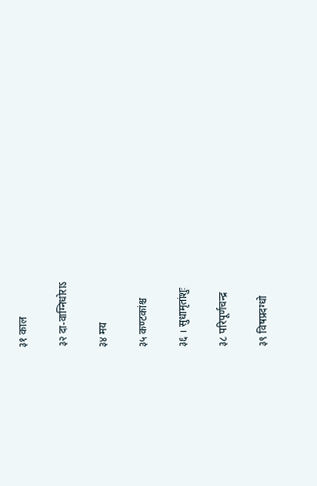३१ काल

३२ दा-वाग्निधोराऽ

३४ मय

३५ कण्टकांश्च

३६ । सुधामृतांशुः

३८ परिपूर्णचन्द्र

३९ विषप्रदग्धो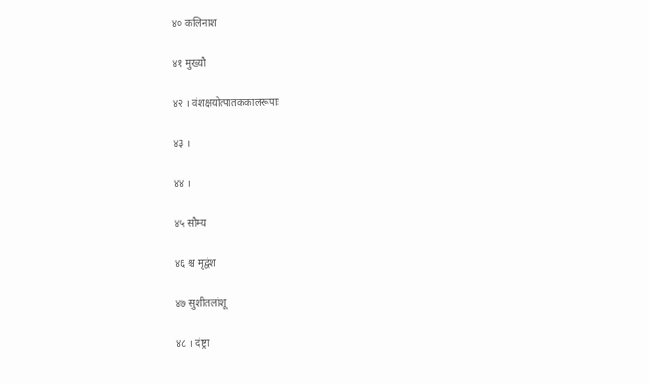४० कलिनाश

४१ मुख्यौ

४२ । वंशक्षयोत्पातककालरूपाः

४३ ।

४४ ।

४५ सौम्य

४६ श्च मृद्वंश

४७ सुशीतलांशू

४८ । दंष्ट्रा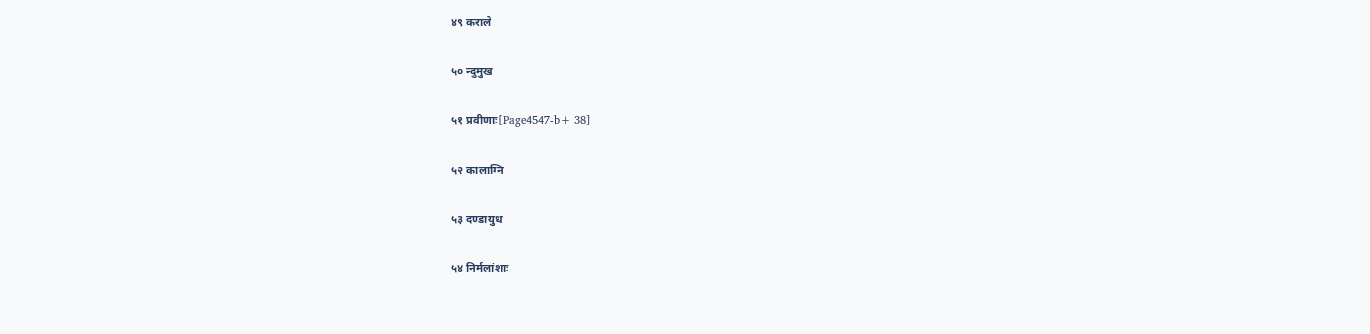४९ कराले

५० न्दुमुख

५१ प्रवीणाः[Page4547-b+ 38]

५२ कालाग्नि

५३ दण्डायुध

५४ निर्मलांशाः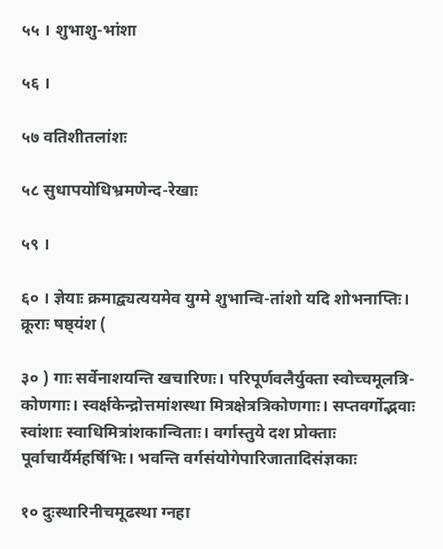५५ । शुभाशु-भांशा

५६ ।

५७ वतिशीतलांशः

५८ सुधापयोधिभ्रमणेन्द-रेखाः

५९ ।

६० । ज्ञेयाः क्रमाद्व्यत्ययमेव युग्मे शुभान्वि-तांशो यदि शोभनाप्तिः। क्रूराः षष्ठ्यंश (

३० ) गाः सर्वेनाशयन्ति खचारिणः। परिपूर्णवलैर्युक्ता स्वोच्चमूलत्रि-कोणगाः। स्वर्क्षकेन्द्रोत्तमांशस्था मित्रक्षेत्रत्रिकोणगाः। सप्तवर्गोद्भवाः स्वांशाः स्वाधिमित्रांशकान्विताः। वर्गास्तुये दश प्रोक्ताः पूर्वाचार्यैर्महर्षिभिः। भवन्ति वर्गसंयोगेपारिजातादिसंज्ञकाः

१० दुःस्थारिनीचमूढस्था ग्नहा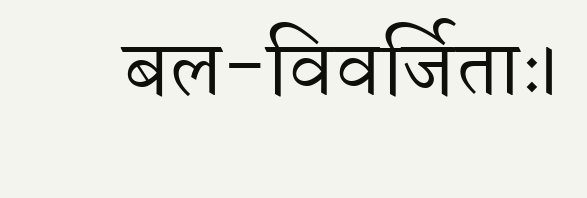बल-विवर्जिताः।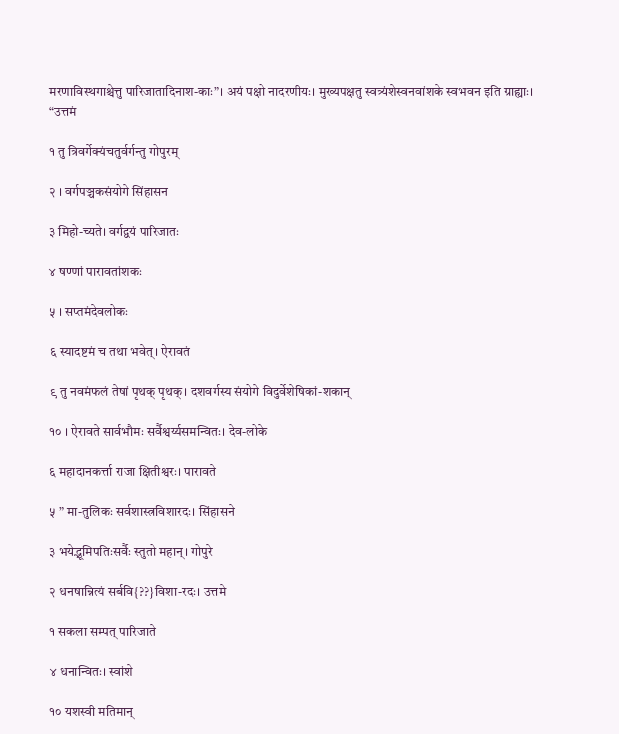मरणाविस्थगाश्चेत्तु पारिजातादिनाश-काः”। अयं पक्षो नादरणीयः। मुख्यपक्षतु स्वत्र्यंशेस्वनवांशके स्वभवन इति ग्राह्याः।
“उत्तमं

१ तु त्रिवर्गेक्यंचतुर्वर्गन्तु गोपुरम्

२ । वर्गपञ्चकसंयोगे सिंहासन

३ मिहो-च्यते। वर्गद्वयं पारिजातः

४ षण्णां पारावतांशकः

५ । सप्तमंदेवलोकः

६ स्यादष्टमं च तथा भवेत्। ऐरावतं

९ तु नवमंफलं तेषां पृथक् पृथक्। दशवर्गस्य संयोगे विदुर्वेशेषिकां-शकान्

१० । ऐरावते सार्वभौमः सर्वैश्वर्य्यसमन्वितः। देव-लोके

६ महादानकर्त्ता राजा क्षितीश्वरः। पारावते

५ ” मा-तुलिकः सर्वशास्त्रविशारदः। सिंहासने

३ भयेद्भूमिपतिःसर्वैः स्तुतो महान्। गोपुरे

२ धनषान्नित्यं सर्बवि{??}विशा-रदः। उत्तमे

१ सकला सम्पत् पारिजाते

४ धनान्वितः। स्वांशे

१० यशस्वी मतिमान्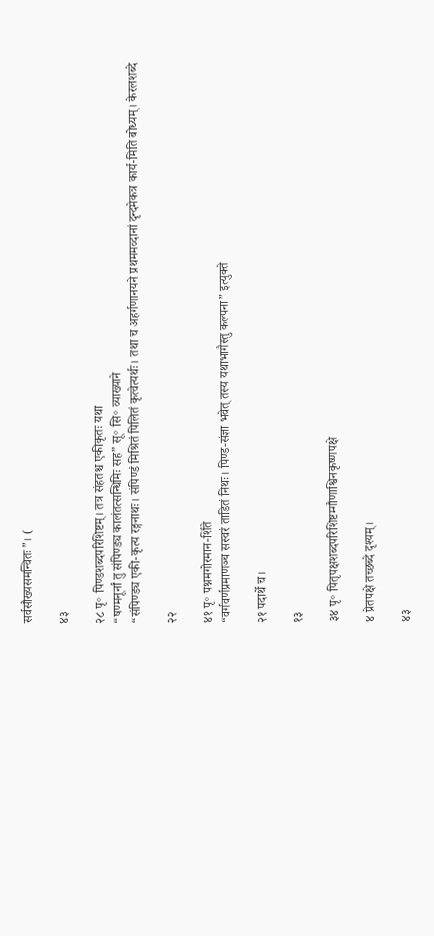सर्वसौख्यसमन्वितः”। (

४३

२८ पृ॰ पिण्डशब्दपरिशिष्टम्। तत्र संहतश्च एकीकृतः यथा
“षण्मनूर्नां तु संपिण्ड्य कालंतत्सन्धिमिः सह” सू॰ सि॰ व्याख्याने
“संपिण्ड्य एकी-कृत्य रङ्गनाथः। संपिण्डं मिश्रितं पिलितं कृत्वेत्यर्थः। तथा च अहर्गणानयने प्रथममव्दानां दृन्दमेकत्र कार्य-मिति बोध्यम्। केरलशब्दे

२२

४१ पृ॰ पश्नमगोरमान-र्शिते
“वर्गवर्णप्रमाणञ्च सस्वरं ताडितं निथः। पिण्ड-संज्ञा भवेत् तस्य यथाभागैस्तु कल्पना” इत्युक्ते

२१ पदार्थे च।

१३

३४ पृ॰ पितृपक्षशब्दपरिशिष्टम्गौणाश्विनकृष्णपक्षे

४ प्रेतपक्षे तच्छब्दे दृश्यम्।

४३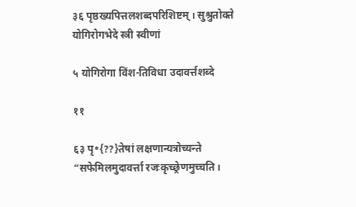३६ पृष्ठख्यपित्तलशब्दपरिशिष्टम्। सुश्रुतोक्ते योगिरोगभेदे स्त्री स्वीणां

५ योगिरोगा विंश-तिविधा उदावर्त्तशब्दे

११

६३ पृ॰{??}तेषां लक्षणान्यत्रोच्यन्ते
“सफेमिलमुदावर्त्ता रजःकृच्छ्रेणमुच्चति।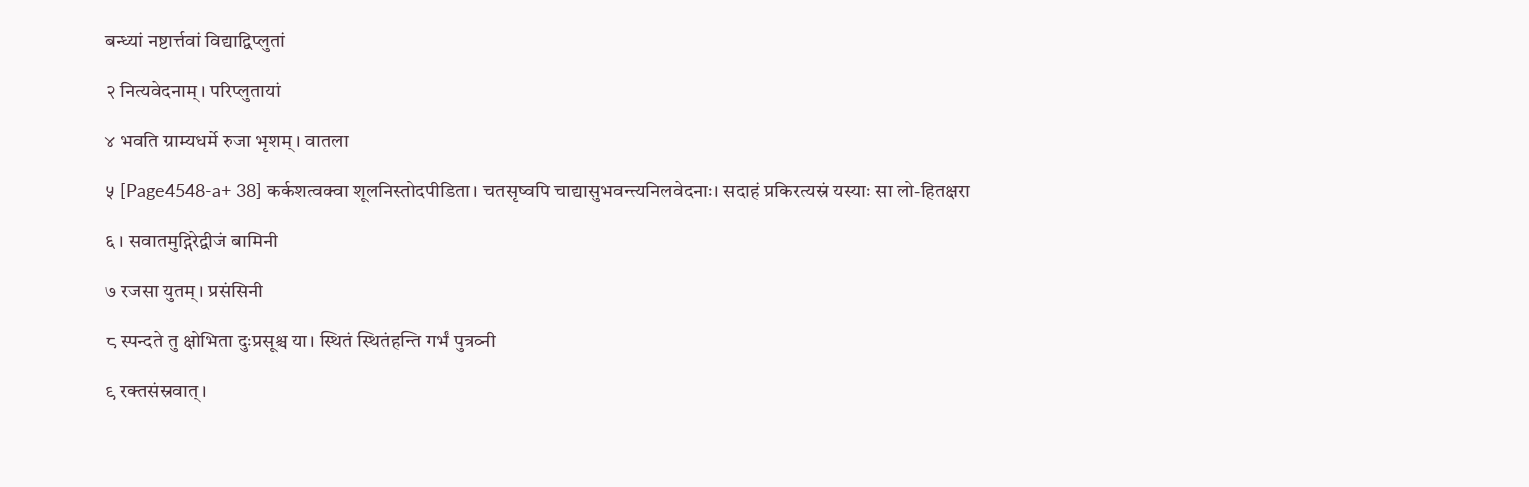बन्ध्यां नष्टार्त्तवां विद्याद्विप्लुतां

२ नित्यवेदनाम्। परिप्लुतायां

४ भवति ग्राम्यधर्मे रुजा भृशम्। वातला

५ [Page4548-a+ 38] कर्कशत्वक्वा शूलनिस्तोदपीडिता। चतसृष्वपि चाद्यासुभवन्त्यनिलवेदनाः। सदाहं प्रकिरत्यस्रं यस्याः सा लो-हितक्षरा

६ । सवातमुद्गिरेद्वीजं बामिनी

७ रजसा युतम्। प्रसंसिनी

८ स्पन्दते तु क्षोभिता दुःप्रसूश्च या। स्थितं स्थितंहन्ति गर्भं पुत्रव्नी

९ रक्तसंस्रवात्।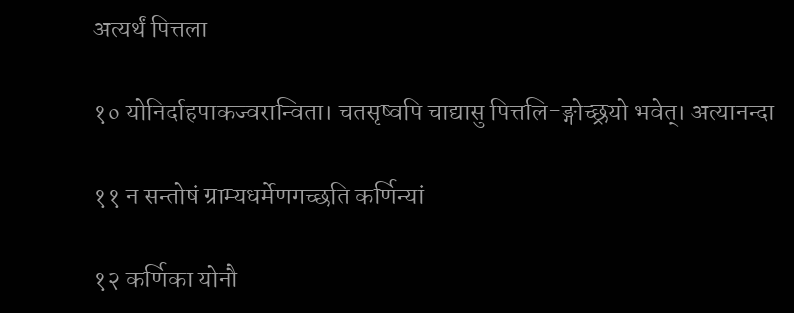अत्यर्थं पित्तला

१० योनिर्दाहपाकज्वरान्विता। चतसृष्वपि चाद्यासु पित्तलि-ङ्गोच्छ्रयो भवेत्। अत्यानन्दा

११ न सन्तोषं ग्राम्यधर्मेणगच्छति कर्णिन्यां

१२ कर्णिका योनौ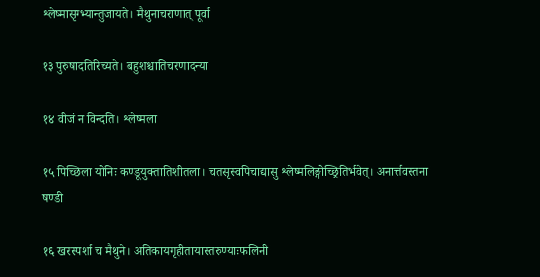श्लेष्मासृग्भ्यान्तुजायते। मैथुनाचराणात् पूर्वा

१३ पुरुषादतिरिच्यते। बहुशश्चातिचरणादन्या

१४ वीजं न विन्दति। श्लेष्मला

१५ पिच्छिला योनिः कण्डूयुक्तातिशीतला। चतसृस्वपिचाद्यासु श्लेष्मलिङ्गोच्छ्रितिर्भवेत्। अनार्त्तवस्तना षण्डी

१६ खरस्पर्शा च मैथुने। अतिकायगृहीतायास्तरुण्याःफलिनी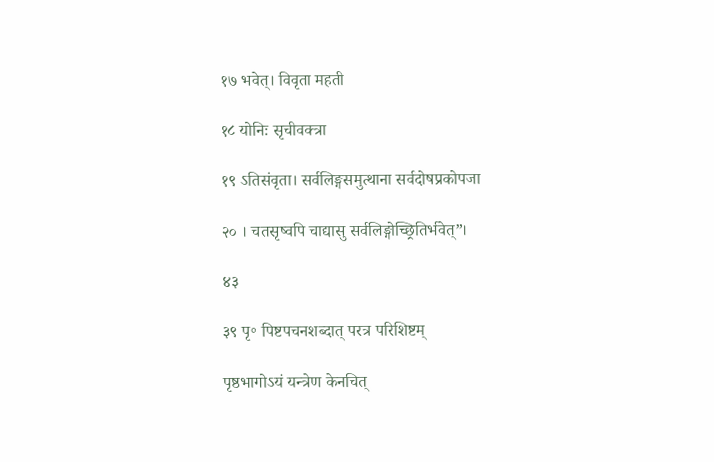१७ भवेत्। विवृता महती

१८ योनिः सृचीवक्त्रा

१९ ऽतिसंवृता। सर्वलिङ्गसमुत्थाना सर्वदोषप्रकोपजा

२० । चतसृष्वपि चाद्यासु सर्वलिङ्गोच्छ्रितिर्भवेत्”।

४३

३९ पृ॰ पिष्टपचनशब्दात् परत्र परिशिष्टम्

पृष्ठभागोऽयं यन्त्रेण केनचित्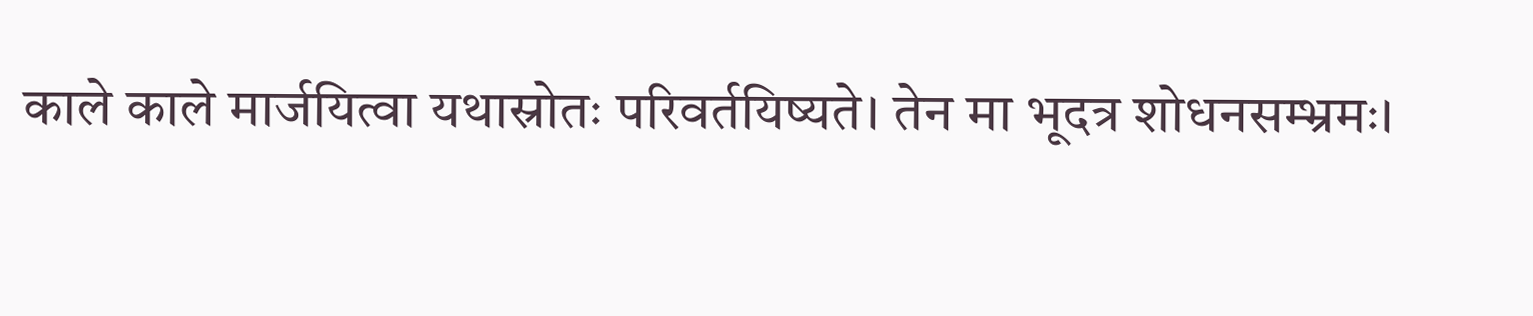काले काले मार्जयित्वा यथास्रोतः परिवर्तयिष्यते। तेन मा भूदत्र शोधनसम्भ्रमः।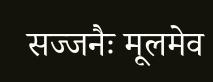सज्जनैः मूलमेव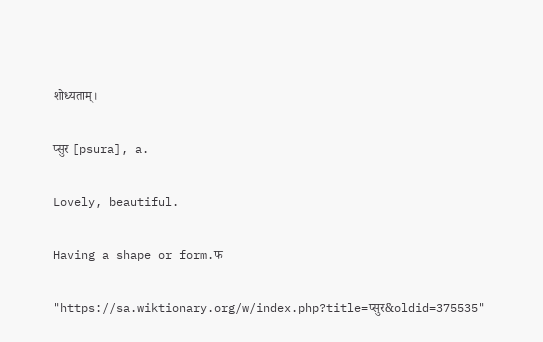शोध्यताम्।

प्सुर [psura], a.

Lovely, beautiful.

Having a shape or form.फ

"https://sa.wiktionary.org/w/index.php?title=प्सुर&oldid=375535"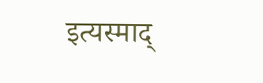इत्यस्माद्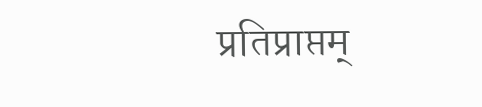प्रतिप्राप्तम्